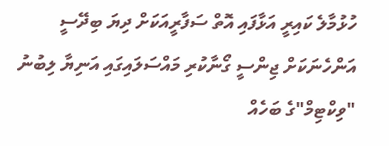ހުޅުމާލެ ކައިރީ އަޅާފައި އޮތް ސަފާރީއަކަށް ދިޔަ ބިދޭސީ އަންހެނަކަށް ޖިންސީ ގޯނާކުރި މައްސަލައިގައި އަނިޔާ ލިބުނު "ވިކްޓިމް"ގެ ބަހެއް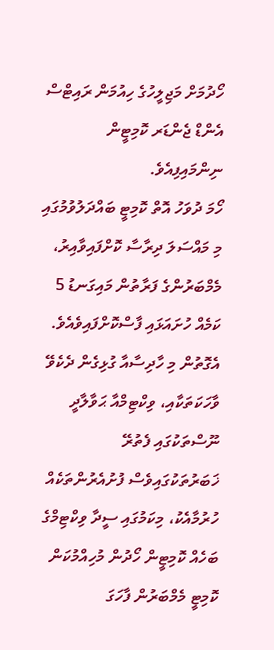ހޯދުމަށް މަޖިލީހުގެ ހިއުމަން ރައިޓްސް އެންޑް ޖެންޑަރ ކޮމިޓީން ނިންމައިފިއެވެ.
ހޯމަ ދުވަހު އޮތް ކޮމިޓީ ބައްދަލުވުމުގައި މި މައްސަލަ ދިރާސާ ކޮށްފައިވާއިރު، މެމްބަރުންގެ ފަރާތުން މައިގަނޑު 5 ކަމެއް ހުށައަޅައި ފާސްކޮށްފައިވެއެވެ. އެގޮތުން މި ހާދިސާއާ ގުޅިގެން ދެކެވޭ ވާހަކަތަކާއި، ވިކްޓިމްއާ ޙަވާލާދީ ނޫސްތަކުގައި ފެތުރޭ ޚަބަރުތަކުގައިވެސް ފުށުއެރުންތަކެއް ހުރުމާއެކު، މިކަމުގައި ސީދާ ވިކްޓިމްގެ ބަހެއް ކޮމިޓީން ހޯދުން މުހިއްމުކަން ކޮމިޓީ މެމްބަރުން ފާހަގަ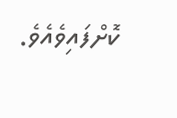ކޮށްފައިވެއެވެ.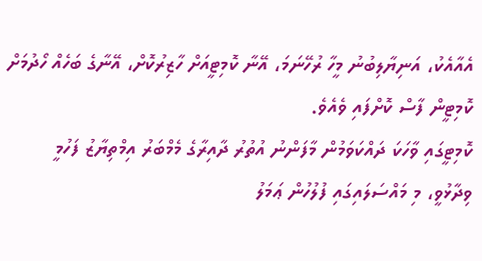އެއާއެކު، އަނިޔާލިބުނު މީހާ ރުހޭނަމަ، އޭނާ ކޮމިޓީއަށް ހާޒިރުކޮށް، އޭނާގެ ބަހެއް ހޯދުމަށް ކޮމިޓީން ފާސް ކޮށްފައި ވެއެވެ.
ކޮމިޓީގައި ވާހަކަ ދައްކަވަމުން މާފަންނު އުތުރު ދާއިރާގެ މެމްބަރު އިމްތިޔާޒު ފަހުމީ ވިދާޅުވީ، މި މައްސަލައިގައި ފުލުހުން ޢަމަލު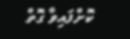ކޮށްފައިވާ ގޮތް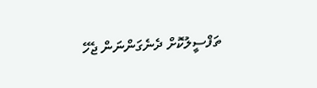ތަފްސީލުކޮށް ދެނެގަންނަން ޖެހޭ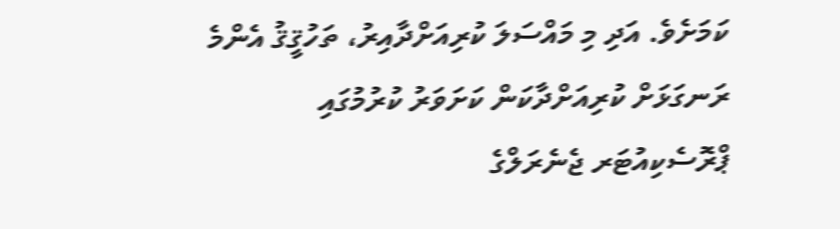ކަމަށެވެ. އަދި މި މައްސަލަ ކުރިއަށްދާއިރު، ތަހުޤީޤު އެންމެ ރަނގަޅަށް ކުރިއަށްދާކަން ކަށަވަރު ކުރުމުގައި ޕްރޮސެކިއުޓަރ ޖެނެރަލްގެ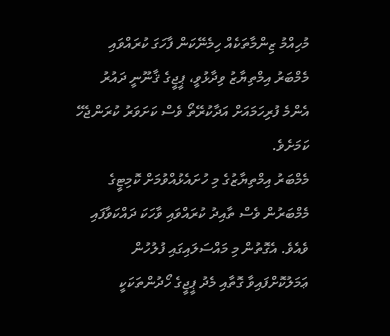މުހިއްމު ޒިންމާތަކެއް ހިމެނޭކަން ފާހަގަ ކުރައްވައި މެމްބަރު އިމްތިޔާޒު ވިދާޅުވީ، ޕީޖީގެ ޤާނޫނީ ދައުރު އެންމެ ފުރިހަމައަށް އަދާކުރޭތޯ ވެސް ކަށަވަރު ކުރަންޖެހޭ ކަމަށެވެ.
މެމްބަރު އިމްތިޔާޒުގެ މި ހުށައެޅުއްވުމަށް ކޮމިޓީގެ މެމްބަރުން ވެސް ތާއިދު ކުރައްވައި ވާހަކަ ދައްކަވާފައި ވެއެވެ. އެގޮތުން މި މައްސަލައިގައި ފުލުހުން ޢަމަލުކޮށްފައިވާ ގޮތާއި މެދު ޕީޖީގެ ހޯދުންތަކަކީ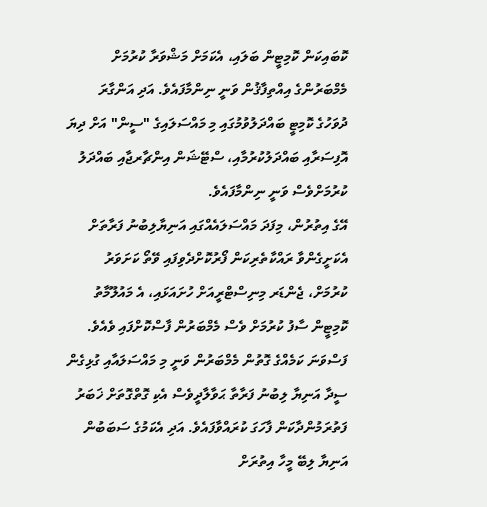ކޮބައިކަން ކޮމިޓީން ބަލައި، އެކަމަށް މަޝްވަރާ ކުރުމަށް މެމްބަރުންގެ އިއްތިފާޤުން ވަނީ ނިންމާފައެވެ. އަދި އަންގާރަ ދުވަހުގެ ކޮމިޓީ ބައްދަލުވުމުގައި މި މައްސަލައިގެ "ސީން" އަށް ދިޔަ އޮފިސަރާއި ބައްދަލުކުރުމާއި، ސްޓޭޝަން އިންޗާރޖާއި ބައްދަލު ކުރުމަށްވެސް ވަނީ ނިންމާފައެވެ.
އޭގެ އިތުރުން، މިފަދަ މައްސަލައެއްގައި އަނިޔާލިބުނު ފަރާތަށް އެކަށީގެންވާ ރައްކާތެރިކަން ފޯރުކޮށްދެވިފައި ވޭތޯ ކަށަވަރު ކުރުމަށް، ޖެންޑަރ މިނިސްޓްރީއަށް ހުށައަޅައި، އެ މައުލޫމާތު ކޮމިޓީން ސާފު ކުރުމަށް ވެސް މެމްބަރުން ފާސްކޮށްފައި ވެއެވެ.
ފަސްވަނަ ކަމެއްގެ ގޮތުން މެމްބަރުން ވަނީ މި މައްސަލައާއި ގުޅިގެން ސީދާ އަނިޔާ ލިބުނު ފަރާތާ ޙަވާލާދީވެސް އެކި ގޮތްގޮތަށް ޚަބަރު ފަތުރަމުންދާކަން ފާހަގަ ކުރައްވާފައެވެ. އަދި އެކަމުގެ ސަބަބުން އަނިޔާ ލިބޭ މީހާ އިތުރަށް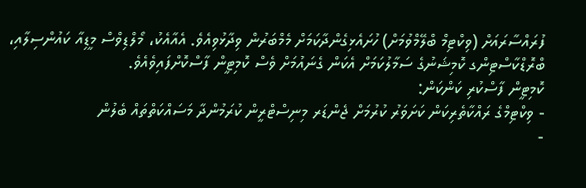ފުރައްސާރައަށް (ވިކްޓިމް ބްލޭމްވުމަށް) ހުށައެޅިގެންދާކަމަށް މެމްބަރުން ވިދާޅުވިއެވެ. އެއާއެކު، މޯލްޑިވްސް މީޑިއާ ކައުންސިލާއި، ބްރޮޑްކާސްޓިންގ ކޮމިޝަނުގެ ސަމާލުކަމަށް އެކަން ގެނައުމަށް ވެސް ކޮމިޓީން ފާސްކޮށްފައިވެއެވެ.
ކޮމިޓީން ފާސްކުރި ކަންކަން:
- ވިކްޓިމްގެ ރައްކާތެރިކަން ކަށަވަރު ކުރުމަށް ޖެންޑަރ މިނިސްޓްރީން ކުރަމުންދާ މަސައްކަތްތައް ބެލުން
-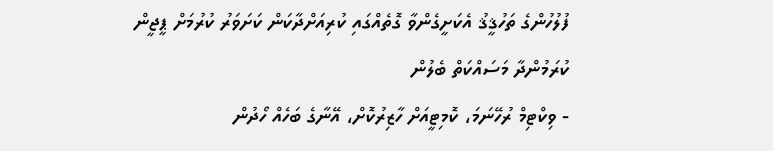ފުލުހުންގެ ތަހުޤީޤު އެކަށީގެންވާ ގޮތެއްގައި ކުރިއަށްދާކަން ކަށަވަރު ކުރުމަށް ޕީޖީން ކުރަމުންދާ މަސައްކަތް ބެލުން
- ވިކްޓިމް ރުހޭނަމަ، ކޮމިޓީއަށް ހާޒިރުކޮށް، އޭނާގެ ބަހެއް ހޯދުން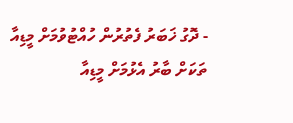- ދޮގު ޚަބަރު ފެތުރުން ހުއްޓުވުމަށް މީޑިއާ ތަކަށް ބާރު އެޅުމަށް މީޑިއާ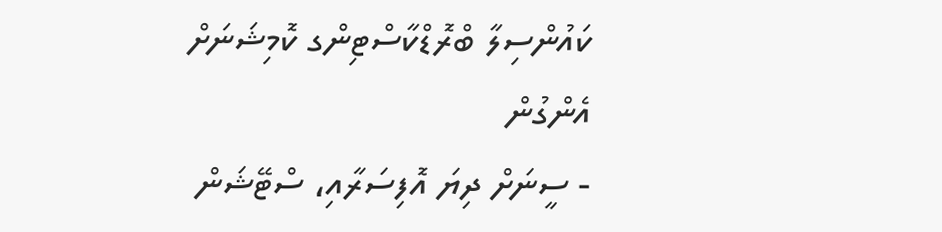ކައުންސިލާ ބްރޮޑްކާސްޓިންގ ކޮމިޝަނަށް އެންގުން
- ސީނަށް ދިޔަ އޮފިސަރާއި، ސްޓޭޝަން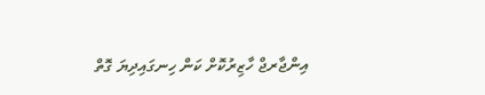އިންޖާރޖް ހާޒިރުކޮށް ކަން ހިނގައިދިޔަ ގޮތް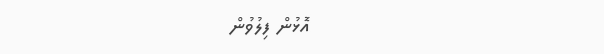އޮޅުން ފިލުވުން